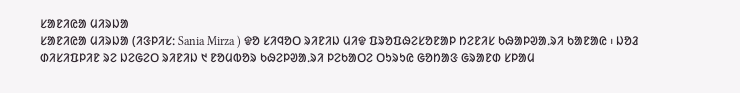ᱥᱟᱱᱤᱭᱟ ᱢᱤᱨᱡᱟ
ᱥᱟᱱᱤᱭᱟ ᱢᱤᱨᱡᱟ (ᱤᱝᱞᱤᱥᱺ Sania Mirza ) ᱫᱚ ᱥᱤᱧᱚᱛ ᱨᱤᱱᱤᱡ ᱢᱤᱫ ᱯᱨᱚᱯᱷᱮᱥᱚᱱᱟᱞ ᱴᱮᱱᱤᱥ ᱠᱷᱟᱞᱣᱟᱹᱨᱤ ᱠᱟᱱᱟᱭ ᱾ ᱡᱚᱲ ᱰᱤᱥᱤᱯᱞᱤᱱ ᱨᱮ ᱡᱮᱜᱮᱛ ᱨᱤᱱᱤᱡ ᱑ ᱱᱚᱢᱵᱚᱨ ᱠᱷᱮᱞᱣᱟᱹᱨᱤ ᱞᱮᱠᱟᱛᱮ ᱛᱩᱨᱩᱭ ᱜᱚᱴᱟᱝ ᱜᱨᱟᱱᱰ ᱥᱞᱟᱢ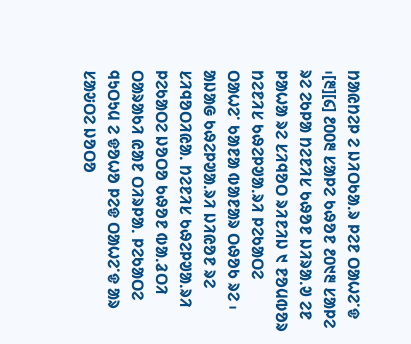ᱴᱟᱭᱴᱮᱞ ᱮ ᱡᱤᱛᱠᱟᱹᱨ ᱞᱮᱱ ᱛᱟᱦᱮᱸᱫ ᱾[᱓][᱔] ᱒᱐᱐᱓ ᱥᱟᱞᱮ ᱠᱷᱚᱱ ᱒᱐᱑᱓ ᱥᱟᱞᱮ ᱨᱮ ᱮᱠᱞᱟ ᱴᱮᱱᱤᱥ ᱠᱷᱚᱱ ᱡᱤᱨᱟᱹᱣ ᱮᱱ ᱞᱟᱦᱟ ᱨᱮ ᱥᱤᱧᱚᱛ ᱨᱤᱱᱤᱡ ᱑ ᱱᱚᱢᱵᱚᱨ ᱴᱮᱱᱤᱥ ᱠᱷᱮᱞᱣᱟᱹᱨᱤ ᱞᱮᱠᱟᱛᱮ ᱛᱟᱦᱮᱸ ᱠᱟᱱᱟ ᱵᱟᱱᱟᱨ ᱛᱷᱚᱠ ᱨᱮ ᱾ ᱟᱡᱟᱜ ᱠᱷᱮᱞᱣᱟᱹᱨᱤ ᱡᱤᱭᱚᱱ ᱨᱮ ᱥᱤᱧᱚᱛᱤᱭᱟᱹ ᱴᱮᱱᱤᱥ ᱠᱷᱮᱞᱣᱟᱹᱨᱤ ᱞᱮᱠᱟᱛᱮ ᱡᱚᱛᱚ ᱠᱷᱚᱱ ᱵᱟᱹᱲᱛᱤ ᱛᱟᱨᱟᱠᱤ ᱭᱟᱱ ᱛᱤᱨᱞᱟᱹ ᱞᱮᱠᱟᱛᱮ ᱧᱩᱛᱩᱢ ᱮ ᱫᱚᱦᱚ ᱞᱮᱫ ᱛᱟᱦᱮᱸᱫ ᱟᱨ ᱥᱟᱶᱛᱮ ᱡᱚᱛᱚ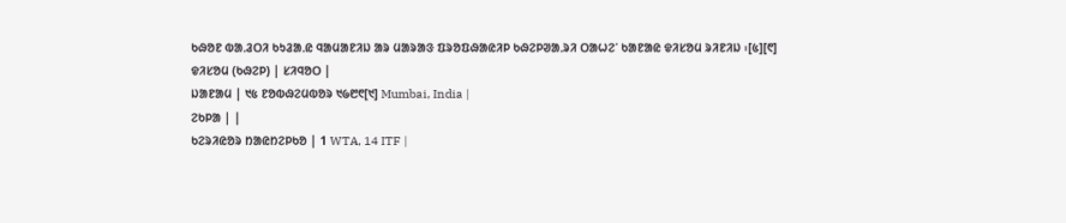ᱠᱷᱚᱱ ᱵᱟᱹᱲᱛᱤ ᱠᱩᱲᱟᱹᱭ ᱧᱟᱢᱟᱱᱤᱡ ᱟᱨ ᱢᱟᱨᱟᱝ ᱯᱨᱚᱯᱷᱟᱭᱤᱞ ᱠᱷᱮᱞᱣᱟᱹᱨᱤ ᱛᱟᱦᱮᱸ ᱠᱟᱱᱟᱭ ᱫᱤᱥᱚᱢ ᱨᱤᱱᱤᱡ ᱾[᱕][᱖]
ᱫᱤᱥᱚᱢ (ᱠᱷᱮᱞ) | ᱥᱤᱧᱚᱛ |
ᱡᱟᱱᱟᱢ | ᱑᱕ ᱱᱚᱵᱷᱮᱢᱵᱚᱨ ᱑᱙᱘᱖[᱑] Mumbai, India |
ᱮᱠᱞᱟ | |
ᱠᱮᱨᱤᱭᱚᱨ ᱴᱟᱭᱴᱮᱞᱠᱚ | 1 WTA, 14 ITF |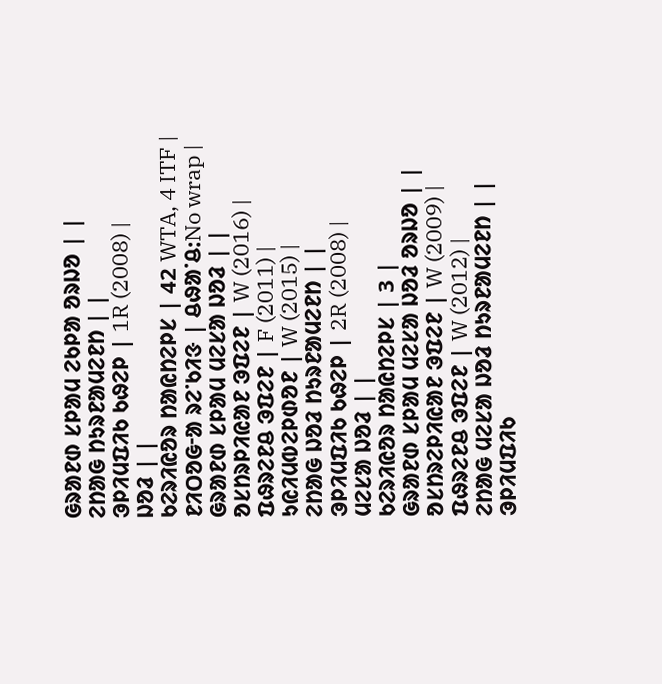ᱜᱨᱟᱱᱰ ᱥᱞᱟᱢ ᱮᱠᱞᱟ ᱚᱨᱡᱚ | |
ᱮᱴᱟᱜ ᱴᱩᱨᱱᱟᱢᱮᱱᱴ | |
ᱳᱞᱤᱢᱯᱤᱠ ᱠᱷᱮᱞ | 1R (2008) |
ᱡᱚᱲ | |
ᱠᱮᱨᱤᱭᱚᱨ ᱴᱟᱭᱴᱮᱞᱥ | 42 WTA, 4 ITF |
ᱱᱤᱛᱚᱜᱼᱟ ᱨᱮᱸᱠᱤᱝ | ᱪᱷᱟᱸᱪ:No wrap |
ᱜᱨᱟᱱᱰ ᱥᱞᱟᱢ ᱢᱮᱥᱟ ᱡᱚᱲ | |
ᱚᱥᱴᱨᱞᱤᱭᱟᱱ ᱳᱯᱮᱱ | W (2016) |
ᱯᱷᱨᱮᱱᱪ ᱳᱯᱮᱱ | F (2011) |
ᱩᱭᱤᱢᱵᱮᱞᱰᱚᱱ | W (2015) |
ᱮᱴᱟᱜ ᱡᱚᱲ ᱴᱩᱨᱱᱟᱢᱮᱱᱴ | |
ᱳᱞᱤᱢᱯᱤᱠ ᱠᱷᱮᱞ | 2R (2008) |
ᱢᱮᱥᱟ ᱡᱚᱲ | |
ᱠᱮᱨᱤᱭᱚᱨ ᱴᱟᱭᱴᱮᱞᱥ | 3 |
ᱜᱨᱟᱱᱰ ᱥᱞᱟᱢ ᱢᱮᱥᱟ ᱡᱚᱲ ᱚᱨᱡᱚ | |
ᱚᱥᱴᱨᱮᱞᱤᱭᱟᱱ ᱳᱯᱮᱱ | W (2009) |
ᱯᱷᱨᱮᱱᱪ ᱳᱯᱮᱱ | W (2012) |
ᱮᱴᱟᱜ ᱢᱮᱥᱟ ᱡᱚᱲ ᱴᱩᱨᱱᱟᱢᱮᱱᱴ | |
ᱳᱞᱤᱢᱯᱤᱠ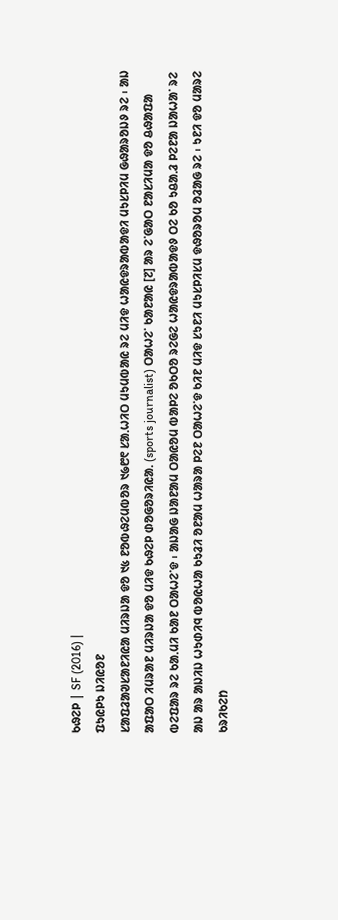ᱠᱷᱮᱞ | SF (2016) |
ᱯᱩᱭᱞᱩ ᱡᱤᱭᱚᱱ
ᱥᱟᱯᱲᱟᱣᱥᱟᱱᱤᱭᱟ ᱢᱤᱨᱡᱟ ᱫᱚ ᱑᱕ ᱱᱚᱵᱷᱮᱢᱵᱚᱨ ᱑᱙᱘᱖ ᱥᱟᱹᱦᱤᱛ ᱢᱩᱢᱵᱟᱭ ᱨᱮ ᱢᱤᱫ ᱦᱟᱭᱫᱨᱟᱵᱟᱫᱤ ᱢᱩᱥᱞᱤᱢ ᱜᱷᱟᱨᱚᱡᱽ ᱨᱮ ᱾ ᱟᱡ ᱟᱯᱟᱛ ᱤᱢᱨᱟᱱ ᱢᱤᱨᱡᱟ ᱫᱚ ᱢᱤᱫ ᱠᱷᱮᱞ ᱰᱚᱜᱚᱨᱤᱭᱟᱹ (sports journalist) ᱛᱟᱦᱮᱸ ᱠᱟᱱᱟᱭ [᱗] ᱟᱨ ᱮᱸᱜᱟᱛ ᱱᱟᱥᱤᱢᱟ ᱫᱚ ᱪᱷᱟᱯᱟ ᱵᱮᱯᱟᱨ ᱨᱮ ᱠᱟᱹᱢᱤ ᱠᱟᱱ ᱛᱟᱦᱮᱸᱫ ᱾ ᱟᱡᱟᱜ ᱡᱟᱱᱟᱢ ᱛᱟᱭᱚᱢ ᱵᱟᱞᱮ ᱚᱠᱛᱚ ᱨᱮᱜᱮ ᱦᱟᱭᱫᱨᱟᱵᱟᱫᱽ ᱛᱮ ᱠᱚ ᱩᱪᱟᱹᱲ ᱞᱮᱱᱟ ᱡᱟᱦᱟᱸ ᱨᱮ ᱟᱡ ᱟᱨ ᱟᱡᱤᱡ ᱦᱩᱰᱤᱧ ᱵᱚᱭᱦᱟ ᱠᱩᱲᱤ ᱚᱱᱟᱢ ᱦᱟᱨᱟ ᱞᱮᱱ ᱛᱟᱦᱮᱸᱫ ᱠᱤᱱ ᱢᱤᱫ ᱥᱩᱱᱤ ᱢᱩᱥᱞᱤᱥᱢ ᱫᱷᱚᱨᱚᱢ ᱚᱲᱟᱜ ᱨᱮ ᱾ ᱩᱱᱤ ᱫᱚ ᱢᱟᱨᱮ ᱠᱨᱤᱠᱮᱴ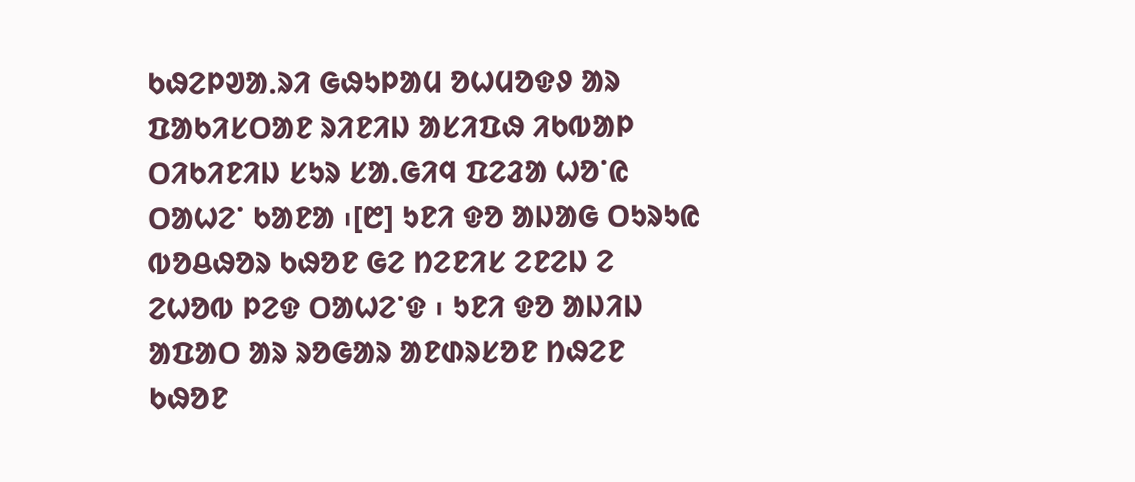ᱠᱷᱮᱞᱣᱟᱹᱨᱤ ᱜᱷᱩᱞᱟᱢ ᱚᱦᱢᱚᱫᱽ ᱟᱨ ᱯᱟᱠᱤᱥᱛᱟᱱ ᱨᱤᱱᱤᱡ ᱟᱥᱤᱯᱷ ᱤᱠᱵᱟᱞ ᱛᱤᱠᱤᱱᱤᱡ ᱥᱩᱨ ᱥᱟᱹᱜᱤᱧ ᱯᱮᱲᱟ ᱦᱚᱸᱭ ᱛᱟᱦᱮᱸ ᱠᱟᱱᱟ ᱾[᱘] ᱩᱱᱤ ᱫᱚ ᱟᱡᱟᱜ ᱛᱩᱨᱩᱭ ᱵᱚᱪᱷᱚᱨ ᱠᱷᱚᱱ ᱜᱮ ᱴᱮᱱᱤᱥ ᱮᱱᱮᱡ ᱮ ᱮᱦᱚᱵ ᱞᱮᱫ ᱛᱟᱦᱮᱸᱫ ᱾ ᱩᱱᱤ ᱫᱚ ᱟᱡᱤᱡ ᱟᱯᱟᱛ ᱟᱨ ᱨᱚᱜᱟᱨ ᱟᱱᱰᱨᱥᱚᱱ ᱴᱷᱮᱱ ᱠᱷᱚᱱ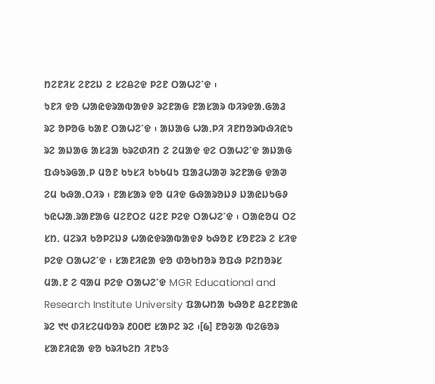ᱴᱮᱱᱤᱥ ᱮᱱᱮᱡ ᱮ ᱥᱮᱪᱮᱫ ᱞᱮᱱ ᱛᱟᱦᱮᱸᱫ ᱾
ᱩᱱᱤ ᱫᱚ ᱦᱟᱭᱫᱨᱟᱵᱟᱫᱽ ᱨᱮᱱᱟᱜ ᱱᱟᱥᱟᱨ ᱵᱤᱨᱫᱟᱹᱜᱟᱲ ᱨᱮ ᱚᱞᱚᱜ ᱠᱟᱱ ᱛᱟᱦᱮᱸᱫ ᱾ ᱟᱡᱟᱜ ᱦᱟᱹᱞᱤ ᱤᱱᱴᱚᱨᱵᱷᱤᱭᱩ ᱨᱮ ᱟᱡᱟᱜ ᱟᱥᱲᱟ ᱠᱨᱮᱰᱤᱴ ᱮ ᱮᱢᱟᱫ ᱫᱮ ᱛᱟᱦᱮᱸᱫ ᱟᱡᱟᱜ ᱯᱷᱩᱨᱜᱟᱹᱞ ᱢᱚᱱ ᱠᱩᱥᱤ ᱠᱩᱠᱢᱩ ᱯᱟᱲᱦᱟᱣ ᱨᱮᱱᱟᱜ ᱫᱟᱣ ᱮᱢ ᱠᱷᱟᱹᱛᱤᱨ ᱾ ᱱᱟᱥᱟᱨ ᱫᱚ ᱢᱤᱫ ᱜᱷᱟᱨᱚᱡᱽ ᱡᱟᱭᱡᱩᱜᱽ ᱩᱭᱦᱟᱹᱨᱟᱱᱟᱜ ᱢᱮᱱᱛᱮ ᱢᱮᱱ ᱞᱮᱫ ᱛᱟᱦᱮᱸᱫ ᱾ ᱛᱟᱭᱚᱢ ᱛᱮ ᱥᱴᱹ ᱢᱮᱨᱤ ᱠᱚᱞᱮᱡᱽ ᱦᱟᱭᱫᱨᱟᱵᱟᱫᱽ ᱠᱷᱚᱱ ᱥᱚᱱᱮᱨ ᱮ ᱥᱤᱫ ᱞᱮᱫ ᱛᱟᱦᱮᱸᱫ ᱾ ᱥᱟᱱᱤᱭᱟ ᱫᱚ ᱰᱚᱠᱴᱚᱨ ᱚᱯᱷ ᱞᱮᱴᱚᱨᱥ ᱢᱟᱹᱱ ᱮ ᱧᱟᱢ ᱞᱮᱫ ᱛᱟᱦᱮᱸᱫ MGR Educational and Research Institute University ᱯᱟᱦᱴᱟ ᱠᱷᱚᱱ ᱪᱮᱱᱱᱟᱭ ᱨᱮ ᱑᱑ ᱰᱤᱥᱮᱢᱵᱚᱨ ᱒᱐᱐᱘ ᱥᱟᱞᱮ ᱨᱮ ᱾[᱙] ᱱᱚᱶᱟ ᱵᱮᱜᱚᱨ ᱥᱟᱱᱤᱭᱟ ᱫᱚ ᱠᱨᱤᱠᱮᱴ ᱤᱱᱩᱝ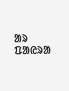ᱟᱨ ᱯᱟᱭᱨᱟ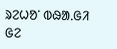ᱨᱮᱦᱚᱸ ᱵᱷᱟᱹᱜᱤ ᱜᱮ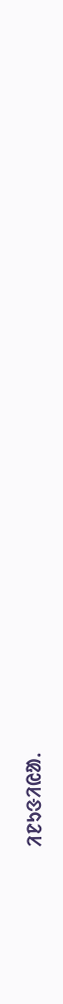ᱤᱱᱩᱝᱤᱭᱟᱹ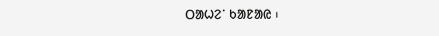ᱛᱟᱦᱮᱸ ᱠᱟᱱᱟᱭ ᱾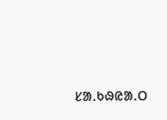ᱥᱟᱹᱠᱷᱭᱟᱹᱛ